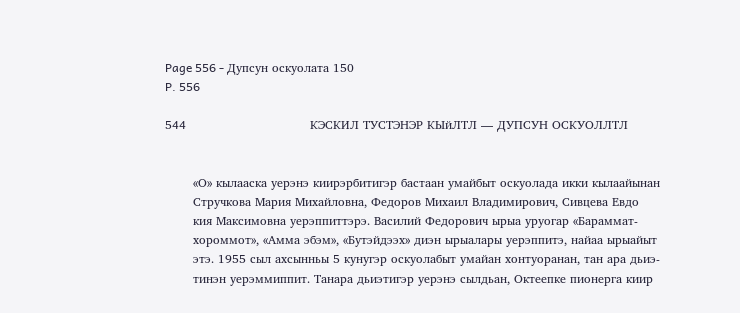Page 556 - Дупсун оскуолата 150
P. 556

544                               КЭСКИЛ ТУСТЭНЭР КЫйЛТЛ — ДУПСУН ОСКУОЛЛТЛ


       «О» кылааска уерэнэ киирэрбитигэр бастаан умайбыт оскуолада икки кылаайынан
       Стручкова Мария Михайловна, Федоров Михаил Владимирович, Сивцева Евдо
       кия Максимовна уерэппиттэрэ. Василий Федорович ырыа уруогар «Бараммат-
       хороммот», «Амма эбэм», «Бутэйдээх» диэн ырыалары уерэппитэ, найаа ырыайыт
       этэ. 1955 сыл ахсынньы 5 кунугэр оскуолабыт умайан хонтуоранан, тан ара дьиэ-
       тинэн уерэммиппит. Танара дьиэтигэр уерэнэ сылдьан, Октеепке пионерга киир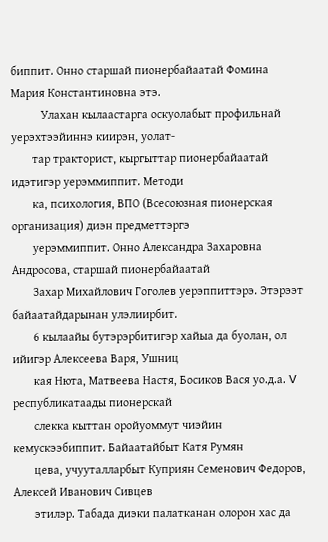биппит. Онно старшай пионербайаатай Фомина Мария Константиновна этэ.
          Улахан кылаастарга оскуолабыт профильнай уерэхтээйиннэ киирэн, уолат-
       тар тракторист, кыргыттар пионербайаатай идэтигэр уерэммиппит. Методи
       ка, психология, ВПО (Всесоюзная пионерская организация) диэн предметтэргэ
       уерэммиппит. Онно Александра Захаровна Андросова, старшай пионербайаатай
       Захар Михайлович Гоголев уерэппиттэрэ. Этэрээт байаатайдарынан улэлиирбит.
       6 кылаайы бутэрэрбитигэр хайыа да буолан, ол ийигэр Алексеева Варя, Ушниц
       кая Нюта, Матвеева Настя, Босиков Вася уо.д.а. V республикатаады пионерскай
       слекка кыттан оройуоммут чиэйин кемускээбиппит. Байаатайбыт Катя Румян
       цева, учууталларбыт Куприян Семенович Федоров, Алексей Иванович Сивцев
       этилэр. Табада диэки палатканан олорон хас да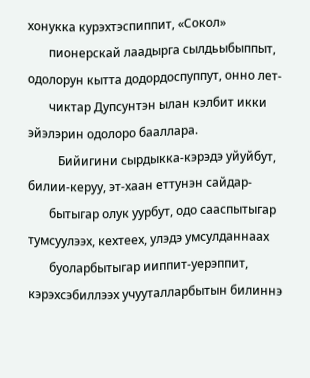хонукка курэхтэспиппит, «Сокол»
       пионерскай лаадырга сылдьыбыппыт, одолорун кытта додордоспуппут, онно лет-
       чиктар Дупсунтэн ылан кэлбит икки эйэлэрин одолоро бааллара.
          Бийигини сырдыкка-кэрэдэ уйуйбут, билии-керуу, эт-хаан еттунэн сайдар-
       бытыгар олук уурбут, одо сааспытыгар тумсуулээх, кехтеех, улэдэ умсулданнаах
       буоларбытыгар ииппит-уерэппит, кэрэхсэбиллээх учууталларбытын билиннэ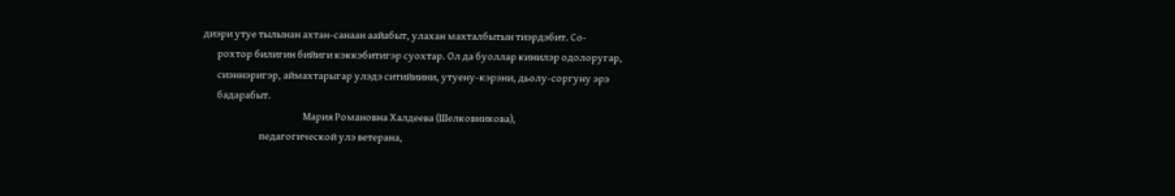диэри утуе тылынан ахтан-санаан аайабыт, улахан махталбытын тиэрдэбит. Со-
       рохтор билигин бийиги кэккэбитигэр суохтар. Ол да буоллар кинилэр одолоругар,
       сиэннэригэр, аймахтарыгар улэдэ ситийиини, утуену-кэрэни, дьолу-соргуну эрэ
       бадарабыт.
                                                  Мария Романовна Халдеева (Шелковникова),
                            педагогической улэ ветерана,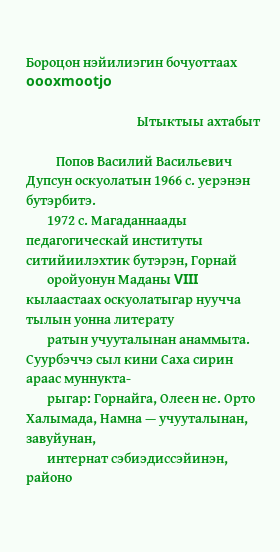Бороцон нэйилиэгин бочуоттаах oooxmootjo

                                     Ытыктыы ахтабыт

          Попов Василий Васильевич Дупсун оскуолатын 1966 с. уерэнэн бутэрбитэ.
       1972 с. Магаданнаады педагогическай институты ситийиилэхтик бутэрэн, Горнай
       оройуонун Маданы VIII кылаастаах оскуолатыгар нуучча тылын уонна литерату
       ратын учууталынан анаммыта. Суурбэччэ сыл кини Саха сирин араас муннукта-
       рыгар: Горнайга, Олеен не. Орто Халымада, Намна — учууталынан, завуйунан,
       интернат сэбиэдиссэйинэн, районо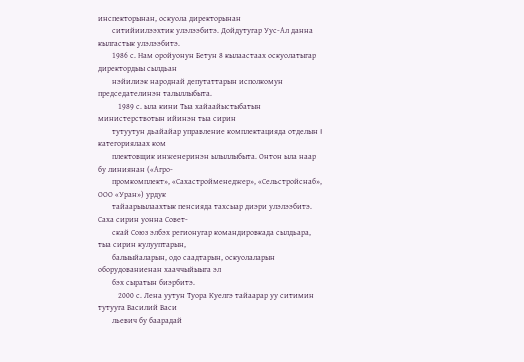инспекторынан, оскуола директорынан
       ситийиилээхтик улэлээбитэ. Дойдутугар Уус-Ал данна кылгастык улэлээбитэ.
       1986 с. Нам оройуонун Бетун 8 кылаастаах оскуолатыгар директордыы сылдьан
       нэйилиэк народнай депутаттарын исполкомун председателинэн талыллыбыта.
          1989 с. ыла кини Тыа хайаайыстыбатын министерствотын ийинэн тыа сирин
       тутуутун дьайайар управление комплектацияда отделын I категориялаах ком
       плектовщик инженеринэн ылыллыбыта. Онтон ыла наар бу линиянан («Агро-
       промкомплект», «Сахастройменеджер», «Сельстройснаб», ООО «Уран») урдук
       тайаарыылаахтык пенсияда тахсыар диэри улэлээбитэ. Саха сирин уонна Совет-
       скай Союз элбэх регионугар командировкада сылдьара, тыа сирин кулууптарын,
       балыыйаларын, одо саадтарын, оскуолаларын оборудованиенан хааччыйыыга эл
       бэх сыратын биэрбитэ.
          2000 с. Лена уутун Туора Куелгэ тайаарар уу ситимин тутууга Василий Васи
       льевич бу баарадай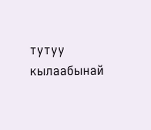тутуу кылаабынай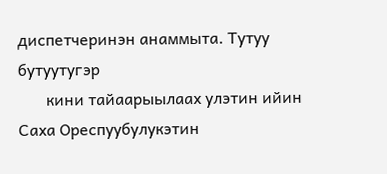диспетчеринэн анаммыта. Тутуу бутуутугэр
       кини тайаарыылаах улэтин ийин Саха Ореспуубулукэтин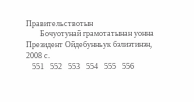Правительствотын
       Бочуотунай грамотатынан уонна Президент Ойдебунньук бэлиэтинэн, 2008 с.
   551   552   553   554   555   556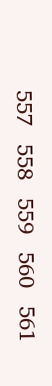557   558   559   560   561